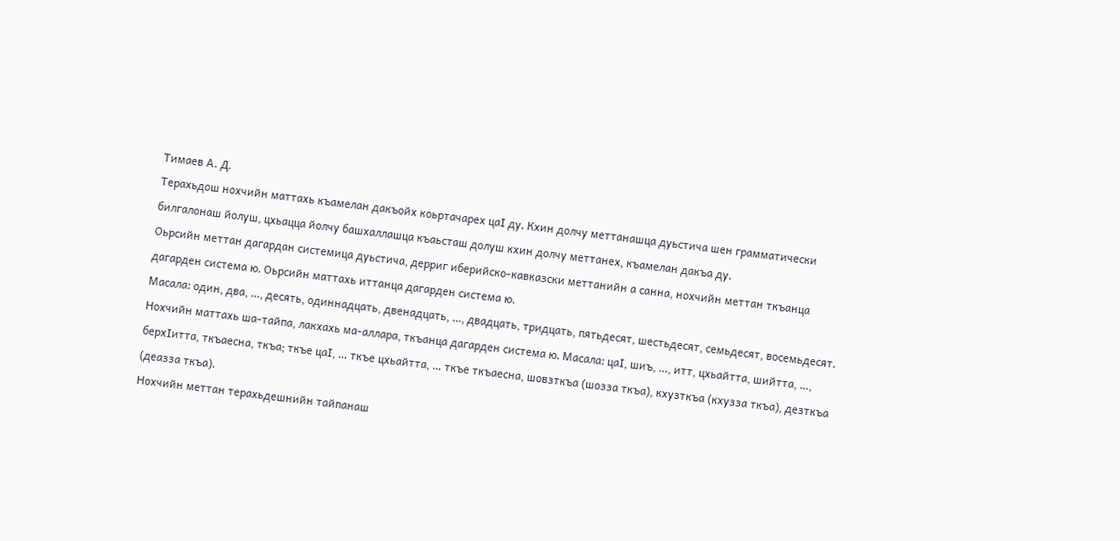Тимаев А. Д.
Терахьдош нохчийн маттахь къамелан дакъойх коьртачарех цаI ду. Кхин долчу меттанашца дуьстича шен грамматически билгалонаш йолуш, цхьацца йолчу башхаллашца къаьсташ долуш кхин долчу меттанех, къамелан дакъа ду.
Оьрсийн меттан дагардан системица дуьстича, дерриг иберийско-кавказски меттанийн а санна, нохчийн меттан ткъанца дагарден система ю. Оьрсийн маттахь иттанца дагарден система ю.
Масала: один, два, …, десять, одиннадцать, двенадцать, …, двадцать, тридцать, пятьдесят, шестьдесят, семьдесят, восемьдесят.
Нохчийн маттахь ша-тайпа, лакхахь ма-аллара, ткъанца дагарден система ю. Масала: цаI, шиъ, …, итт, цхьайтта, шийтта, …, берхIитта, ткъаесна, ткъа; ткъе цаI, … ткъе цхьайтта, … ткъе ткъаесна, шовзткъа (шозза ткъа), кхузткъа (кхузза ткъа), дезткъа (деазза ткъа).
Нохчийн меттан терахьдешнийн тайпанаш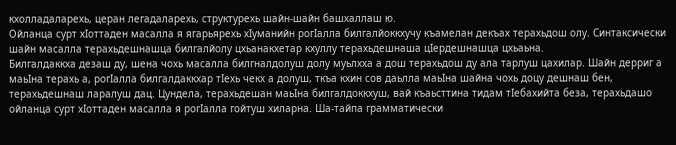кхолладаларехь, церан легадаларехь, структурехь шайн-шайн башхаллаш ю.
Ойланца сурт хIоттаден масалла я ягарьярехь хIуманийн рогIалла билгалйоккхучу къамелан декъах терахьдош олу. Синтаксически шайн масалла терахьдешнашца билгалйолу цхьанакхетар кхуллу терахьдешнаша цIердешнашца цхьаьна.
Билгалдаккха дезаш ду, шена чохь масалла билгналдолуш долу муьлхха а дош терахьдош ду ала тарлуш цахилар. Шайн дерриг а маьIна терахь а, рогIалла билгалдаккхар тIехь чекх а долуш, ткъа кхин сов даьлла маьIна шайна чохь доцу дешнаш бен, терахьдешнаш ларалуш дац. Цундела, терахьдешан маьIна билгалдоккхуш, вай къаьсттина тидам тIебахийта беза, терахьдашо ойланца сурт хIоттаден масалла я рогIалла гойтуш хиларна. Ша-тайпа грамматически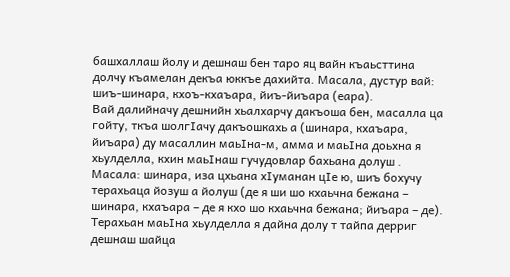башхаллаш йолу и дешнаш бен таро яц вайн къаьсттина долчу къамелан декъа юккъе дахийта. Масала, дустур вай: шиъ-шинара, кхоъ-кхаъара, йиъ-йиъара (еара).
Вай далийначу дешнийн хьалхарчу дакъоша бен, масалла ца гойту, ткъа шолгIачу дакъошкахь а (шинара, кхаъара, йиъара) ду масаллин маьIна-м, амма и маьIна доьхна я хьулделла, кхин маьIнаш гучудовлар бахьана долуш . Масала: шинара, иза цхьана хIуманан цIе ю, шиъ бохучу терахьаца йозуш а йолуш (де я ши шо кхаьчна бежана – шинара, кхаъара – де я кхо шо кхаьчна бежана; йиъара – де).
Терахьан маьIна хьулделла я дайна долу т тайпа дерриг дешнаш шайца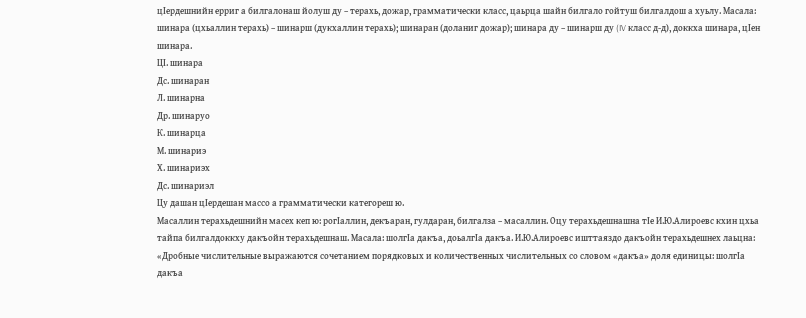цIердешнийн ерриг а билгалонаш йолуш ду – терахь, дожар, грамматически класс, цаьрца шайн билгало гойтуш билгалдош а хуьлу. Масала: шинара (цхьаллин терахь) – шинарш (дукхаллин терахь); шинаран (доланиг дожар); шинара ду – шинарш ду (IV класс д-д), доккха шинара, цIен шинара.
ЦI. шинара
Дс. шинаран
Л. шинарна
Др. шинаруо
К. шинарца
М. шинариэ
Х. шинариэх
Дс. шинариэл
Цу дашан цIердешан массо а грамматически категореш ю.
Масаллин терахьдешнийн масех кеп ю: рогIаллин, декъаран, гулдаран, билгалза – масаллин. Оцу терахьдешнашна тIе И.Ю.Алироевс кхин цхьа тайпа билгалдоккху дакъойн терахьдешнаш. Масала: шолгIа дакъа, доьалгIа дакъа. И.Ю.Алироевс ишттаяздо дакъойн терахьдешнех лаьцна: «Дробные числительные выражаются сочетанием порядковых и количественных числительных со словом «дакъа» доля единицы: шолгIа дакъа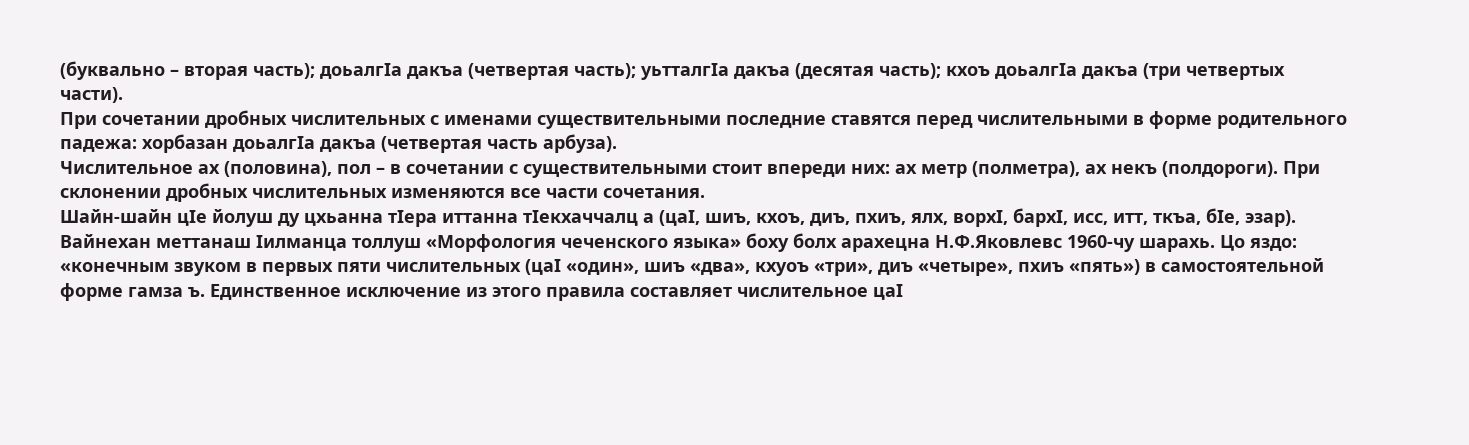(буквально – вторая часть); доьалгIа дакъа (четвертая часть); уьтталгIа дакъа (десятая часть); кхоъ доьалгIа дакъа (три четвертых части).
При сочетании дробных числительных с именами существительными последние ставятся перед числительными в форме родительного падежа: хорбазан доьалгIа дакъа (четвертая часть арбуза).
Числительное ах (половина), пол – в сочетании с существительными стоит впереди них: ах метр (полметра), ах некъ (полдороги). При склонении дробных числительных изменяются все части сочетания.
Шайн-шайн цIе йолуш ду цхьанна тIера иттанна тIекхаччалц а (цаI, шиъ, кхоъ, диъ, пхиъ, ялх, ворхI, бархI, исс, итт, ткъа, бIе, эзар).
Вайнехан меттанаш Iилманца толлуш «Морфология чеченского языка» боху болх арахецна Н.Ф.Яковлевс 1960-чу шарахь. Цо яздо: «конечным звуком в первых пяти числительных (цаI «один», шиъ «два», кхуоъ «три», диъ «четыре», пхиъ «пять») в самостоятельной форме гамза ъ. Единственное исключение из этого правила составляет числительное цаI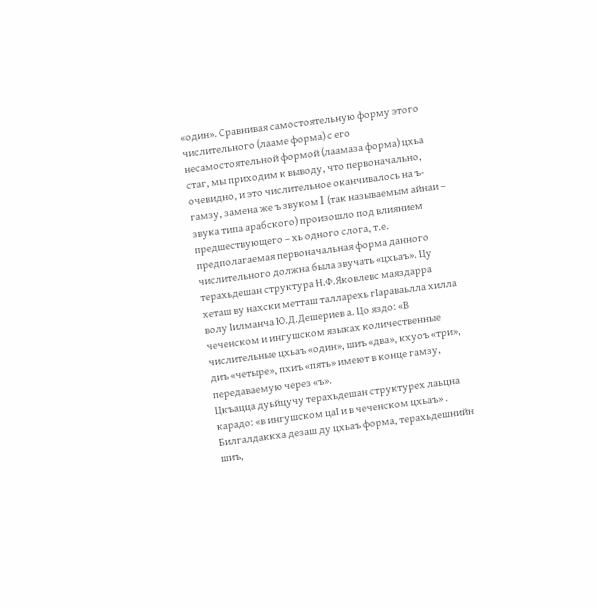«один». Сравнивая самостоятельную форму этого числительного (лааме форма) с его несамостоятельной формой (лаамаза форма) цхьа стаг, мы приходим к выводу, что первоначально, очевидно, и это числительное оканчивалось на ъ-гамзу, замена же ъ звуком I (так называемым айнаи – звука типа арабского) произошло под влиянием предшествующего – хь одного слога, т.е. предполагаемая первоначальная форма данного числительного должна была звучать «цхьаъ». Цу терахьдешан структура Н.Ф.Яковлевс маяздарра хеташ ву нахски метташ талларехь гIараваьлла хилла волу Iилманча Ю.Д.Дешериев а. Цо яздо: «В чеченском и ингушском языках количественные числительные цхьаъ «один», шиъ «два», кхуоъ «три», диъ «четыре», пхиъ «пять» имеют в конце гамзу, передаваемую через «ъ».
Цкъацца дуьйцучу терахьдешан структурех лаьцна карадо: «в ингушском цаI и в чеченском цхьаъ» . Билгалдаккха дезаш ду цхьаъ форма, терахьдешнийн шиъ,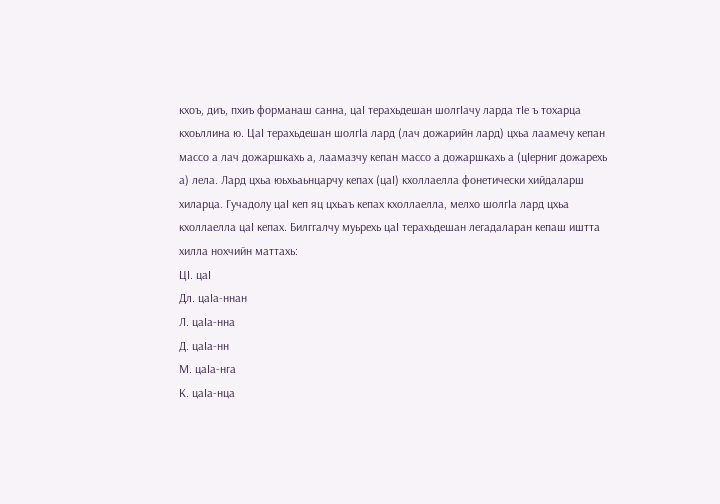кхоъ, диъ, пхиъ форманаш санна, цаI терахьдешан шолгIачу ларда тIе ъ тохарца кхоьллина ю. ЦаI терахьдешан шолгIа лард (лач дожарийн лард) цхьа лаамечу кепан массо а лач дожаршкахь а, лаамазчу кепан массо а дожаршкахь а (цIерниг дожарехь а) лела. Лард цхьа юьхьаьнцарчу кепах (цаI) кхоллаелла фонетически хийдаларш хиларца. Гучадолу цаI кеп яц цхьаъ кепах кхоллаелла, мелхо шолгIа лард цхьа кхоллаелла цаI кепах. Билггалчу муьрехь цаI терахьдешан легадаларан кепаш иштта хилла нохчийн маттахь:
ЦI. цаI
Дл. цаIа-ннан
Л. цаIа-нна
Д. цаIа-нн
М. цаIа-нга
К. цаIа-нца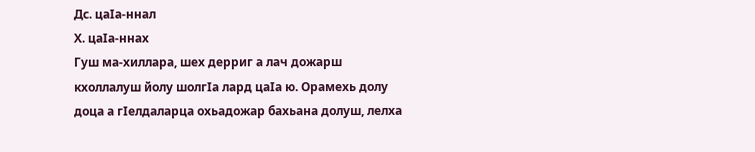Дс. цаIа-ннал
Х. цаIа-ннах
Гуш ма-хиллара, шех дерриг а лач дожарш кхоллалуш йолу шолгIа лард цаIа ю. Орамехь долу доца а гIелдаларца охьадожар бахьана долуш, лелха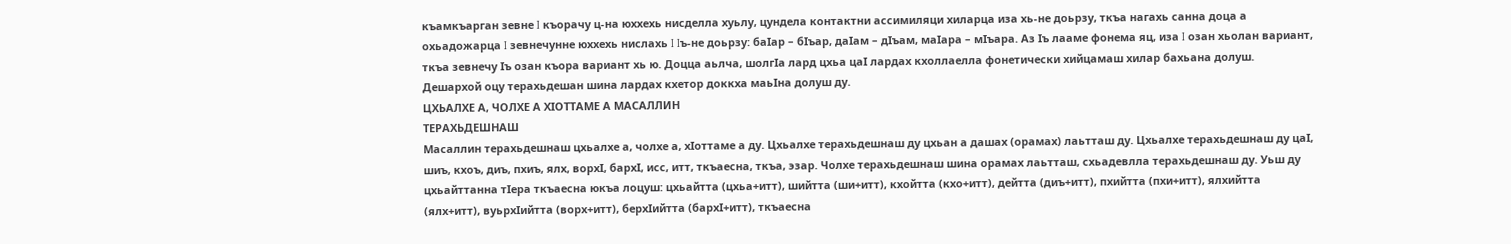къамкъарган зевне I къорачу ц-на юххехь нисделла хуьлу, цундела контактни ассимиляци хиларца иза хь-не доьрзу, ткъа нагахь санна доца а охьадожарца I зевнечунне юххехь нислахь I Iъ-не доьрзу: баIар – бIъар, даIам – дIъам, маIара – мIъара. Аз Iъ лааме фонема яц, иза I озан хьолан вариант, ткъа зевнечу Iъ озан къора вариант хь ю. Доцца аьлча, шолгIа лард цхьа цаI лардах кхоллаелла фонетически хийцамаш хилар бахьана долуш. Дешархой оцу терахьдешан шина лардах кхетор доккха маьIна долуш ду.
ЦХЬАЛХЕ А, ЧОЛХЕ А ХIОТТАМЕ А МАСАЛЛИН
ТЕРАХЬДЕШНАШ
Масаллин терахьдешнаш цхьалхе а, чолхе а, хIоттаме а ду. Цхьалхе терахьдешнаш ду цхьан а дашах (орамах) лаьтташ ду. Цхьалхе терахьдешнаш ду цаI, шиъ, кхоъ, диъ, пхиъ, ялх, ворхI, бархI, исс, итт, ткъаесна, ткъа, эзар. Чолхе терахьдешнаш шина орамах лаьтташ, схьадевлла терахьдешнаш ду. Уьш ду цхьайттанна тIера ткъаесна юкъа лоцуш: цхьайтта (цхьа+итт), шийтта (ши+итт), кхойтта (кхо+итт), дейтта (диъ+итт), пхийтта (пхи+итт), ялхийтта (ялх+итт), вуьрхIийтта (ворх+итт), берхIийтта (бархI+итт), ткъаесна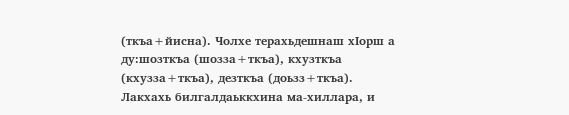(ткъа+йисна). Чолхе терахьдешнаш хIорш а ду:шозткъа (шозза+ткъа), кхузткъа (кхузза+ткъа), дезткъа (доьзз+ткъа). Лакхахь билгалдаьккхина ма-хиллара, и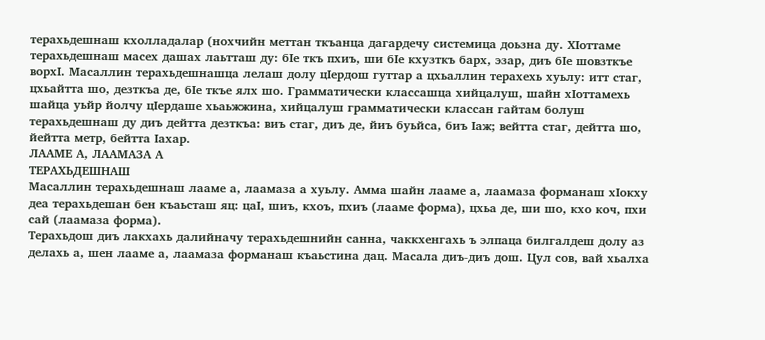терахьдешнаш кхолладалар (нохчийн меттан ткъанца дагардечу системица доьзна ду. ХIоттаме терахьдешнаш масех дашах лаьтташ ду: бIе ткъ пхиъ, ши бIе кхузткъ барх, эзар, диъ бIе шовзткъе ворхI. Масаллин терахьдешнашца лелаш долу цIердош гуттар а цхьаллин терахехь хуьлу: итт стаг, цхьайтта шо, дезткъа де, бIе ткъе ялх шо. Грамматически классашца хийцалуш, шайн хIоттамехь шайца уьйр йолчу цIердаше хьаьжжина, хийцалуш грамматически классан гайтам болуш терахьдешнаш ду диъ дейтта дезткъа: виъ стаг, диъ де, йиъ буьйса, биъ Iаж; вейтта стаг, дейтта шо, йейтта метр, бейтта Iахар.
ЛААМЕ А, ЛААМАЗА А
ТЕРАХЬДЕШНАШ
Масаллин терахьдешнаш лааме а, лаамаза а хуьлу. Амма шайн лааме а, лаамаза форманаш хIокху деа терахьдешан бен къаьсташ яц: цаI, шиъ, кхоъ, пхиъ (лааме форма), цхьа де, ши шо, кхо коч, пхи сай (лаамаза форма).
Терахьдош диъ лакхахь далийначу терахьдешнийн санна, чаккхенгахь ъ элпаца билгалдеш долу аз делахь а, шен лааме а, лаамаза форманаш къаьстина дац. Масала диъ-диъ дош. Цул сов, вай хьалха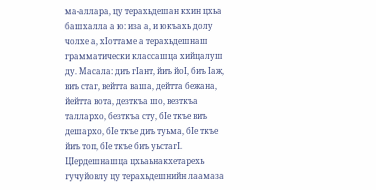ма-аллара, цу терахьдешан кхин цхьа башхалла а ю: иза а, и юкъахь долу чолхе а, хIоттаме а терахьдешнаш грамматически классашца хийцалуш ду. Масала: диъ гIант, йиъ йоI, биъ Iаж, виъ стаг, вейтта ваша, дейтта бежана, йейтта вота, дезткъа шо, везткъа таллархо, безткъа сту, бIе ткъе виъ дешархо, бIе ткъе диъ туьма, бIе ткъе йиъ топ, бIе ткъе биъ уьстагI.
ЦIердешнашца цхьаьнакхетарехь гучуйовлу цу терахьдешнийн лаамаза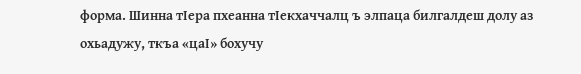форма. Шинна тIера пхеанна тIекхаччалц ъ элпаца билгалдеш долу аз охьадужу, ткъа «цаI» бохучу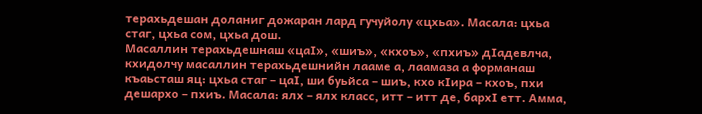терахьдешан доланиг дожаран лард гучуйолу «цхьа». Масала: цхьа стаг, цхьа сом, цхьа дош.
Масаллин терахьдешнаш «цаI», «шиъ», «кхоъ», «пхиъ» дIадевлча, кхидолчу масаллин терахьдешнийн лааме а, лаамаза а форманаш къаьсташ яц: цхьа стаг – цаI, ши буьйса – шиъ, кхо кIира – кхоъ, пхи дешархо – пхиъ. Масала: ялх – ялх класс, итт – итт де, бархI етт. Амма,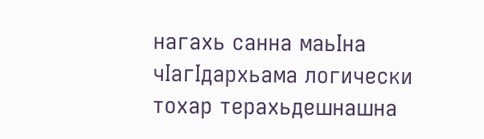нагахь санна маьIна чIагIдархьама логически тохар терахьдешнашна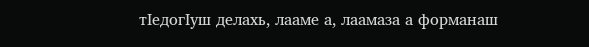тIедогIуш делахь, лааме а, лаамаза а форманаш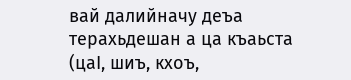вай далийначу деъа терахьдешан а ца къаьста (цаI, шиъ, кхоъ,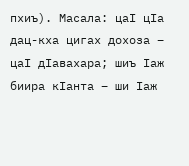пхиъ). Масала: цаI цIа дац-кха цигах дохоза – цаI дIавахара; шиъ Iаж биира кIанта – ши Iаж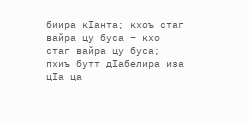биира кIанта; кхоъ стаг вайра цу буса – кхо стаг вайра цу буса; пхиъ бутт дIабелира иза цIа ца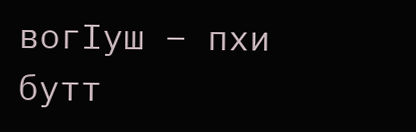вогIуш – пхи бутт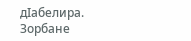дIабелира.
Зорбане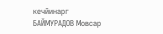кечйинарг
БАЙМУРАДОВ Мовсар